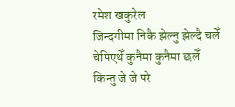रमेश खकुरेल
जिन्दगीमा निकै झेल्नु झेल्दै चलेँ
चेपिएथेँ कुनैमा कुनैमा छलेँ
किन्तु जे जे परे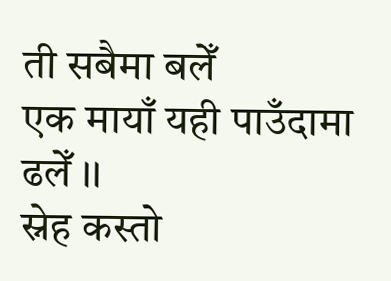ती सबैमा बलेँ
एक मायाँ यही पाउँदामा ढलेँ ।।
स्नेह कस्तो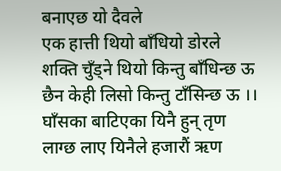बनाएछ यो दैवले
एक हात्ती थियो बाँधियो डोरले
शक्ति चुँड्ने थियो किन्तु बाँधिन्छ ऊ
छैन केही लिसो किन्तु टाँसिन्छ ऊ ।।
घाँसका बाटिएका यिनै हुन् तृण
लाग्छ लाए यिनैले हजारौं ऋण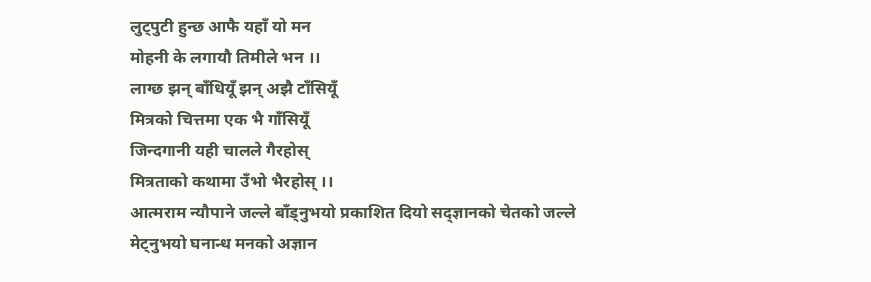लुट्पुटी हुन्छ आफै यहाँ यो मन
मोहनी के लगायौ तिमीले भन ।।
लाग्छ झन् बाँधियूँ झन् अझै टाँसियूँ
मित्रको चित्तमा एक भै गाँसियूँ
जिन्दगानी यही चालले गैरहोस्
मित्रताको कथामा उँभो भैरहोस् ।।
आत्मराम न्यौपाने जल्ले बाँड्नुभयो प्रकाशित दियो सद्ज्ञानको चेतको जल्ले मेट्नुभयो घनान्ध मनको अज्ञान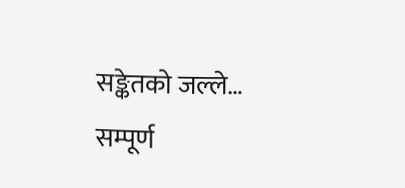सङ्केतको जल्ले…
सम्पूर्ण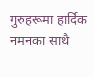गुरुहरूमा हार्दिक नमनका साथै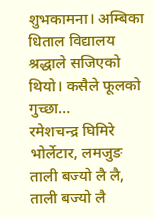शुभकामना। अम्बिका धिताल विद्यालय श्रद्धाले सजिएको थियो। कसैले फूलको गुच्छा…
रमेशचन्द्र घिमिरे भोर्लेटार, लमजुङ ताली बज्यो लै लै, ताली बज्यो लै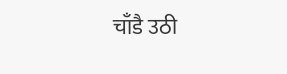चाँडै उठी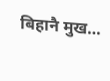बिहानै मुख…